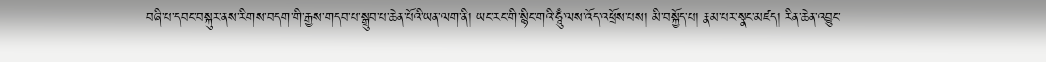བཞི་པ་དབང་བསྐུར་ནས་རིགས་བདག་གི་རྒྱས་གདབ་པ་སྒྲུབ་པ་ཆེན་པོའི་ཡན་ལག་ནི། ཡང་རང་གི་སྙིང་གའི་ཧཱུྃ་ལས་འོད་འཕྲོས་པས། མི་བསྐྱོད་པ། རྣམ་པར་སྣང་མཛད། རིན་ཆེན་འབྱུང་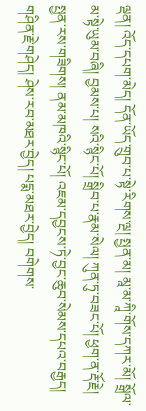ལྡན། འོད་དཔག་མེད། དོན་ཡོད་གྲུབ་པ་སྟེ་རིགས་ལྔ། སྤྱན་མ། མཱ་མ་ཀཱི་གོས་དཀར་མོ། སྒྲོལ་མ་སྟེ་ཡུམ་བཞི། བྱམས་པ། སའི་སྙིང་པོ། སྒྲིབ་པ་རྣམ་སེལ། ཀུན་ཏུ་བཟང་པོ། ཕྱག་ན་རྡོ་རྗེ། སྤྱན་རས་གཟིགས། ནམ་མཁའི་སྙིང་པོ། འཇམ་དབྱངས་ཏེ་བྱང་ཆུབ་སེམས་དཔའ་བརྒྱད། གཤིན་རྗེ་གཤེད། ཤེས་རབ་མཐར་བྱེད། པདྨ་མཐར་བྱེད། བགེགས་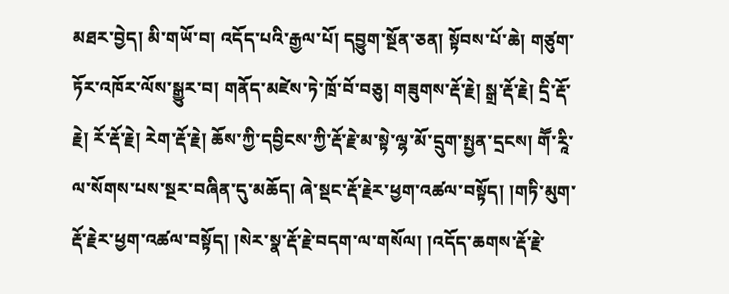མཐར་བྱེད། མི་གཡོ་བ། འདོད་པའི་རྒྱལ་པོ། དབྱུག་སྔོན་ཅན། སྟོབས་པོ་ཆེ། གཙུག་ཏོར་འཁོར་ལོས་སྒྱུར་བ། གནོད་མཛེས་ཏེ་ཁྲོ་བོ་བཅུ། གཟུགས་རྡོ་རྗེ། སྒྲ་རྡོ་རྗེ། དྲི་རྡོ་རྗེ། རོ་རྡོ་རྗེ། རེག་རྡོ་རྗེ། ཆོས་ཀྱི་དབྱིངས་ཀྱི་རྡོ་རྗེ་མ་སྟེ་ལྷ་མོ་དྲུག་སྤྱན་དྲངས། གཽ་རཱི་ལ་སོགས་པས་སྔར་བཞིན་དུ་མཆོད། ཞེ་སྡང་རྡོ་རྗེར་ཕྱག་འཚལ་བསྟོད། །གཏི་མུག་རྡོ་རྗེར་ཕྱག་འཚལ་བསྟོད། །སེར་སྣ་རྡོ་རྗེ་བདག་ལ་གསོལ། །འདོད་ཆགས་རྡོ་རྗེ་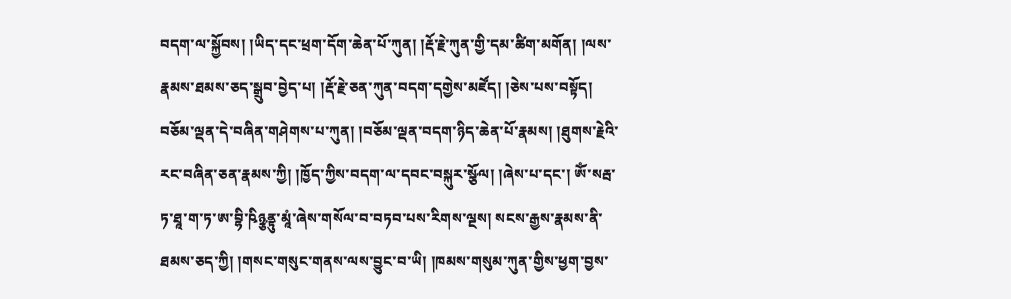བདག་ལ་སྐྱོབས། །ཡིད་དང་ཕྲག་དོག་ཆེན་པོ་ཀུན། །རྡོ་རྗེ་ཀུན་གྱི་དམ་ཚིག་མགོན། །ལས་རྣམས་ཐམས་ཅད་སྒྲུབ་བྱེད་པ། །རྡོ་རྗེ་ཅན་ཀུན་བདག་དགྱེས་མཛོད། །ཅེས་པས་བསྟོད། བཅོམ་ལྡན་དེ་བཞིན་གཤེགས་པ་ཀུན། །བཅོམ་ལྡན་བདག་ཉིད་ཆེན་པོ་རྣམས། །ཐུགས་རྗེའི་རང་བཞིན་ཅན་རྣམས་ཀྱི། །ཁྱོད་ཀྱིས་བདག་ལ་དབང་བསྐུར་སྩོལ། །ཞེས་པ་དང་། ཨོཾ་སརྦ་ཏ་ཐཱ་ག་ཏ་ཨ་བྷི་ཥིཉྩནྟུ་མཱཾ་ཞེས་གསོལ་བ་བཏབ་པས་རིགས་ལྔས། སངས་རྒྱས་རྣམས་ནི་ཐམས་ཅད་ཀྱི། །གསང་གསུང་གནས་ལས་བྱུང་བ་ཡི། །ཁམས་གསུམ་ཀུན་གྱིས་ཕྱག་བྱས་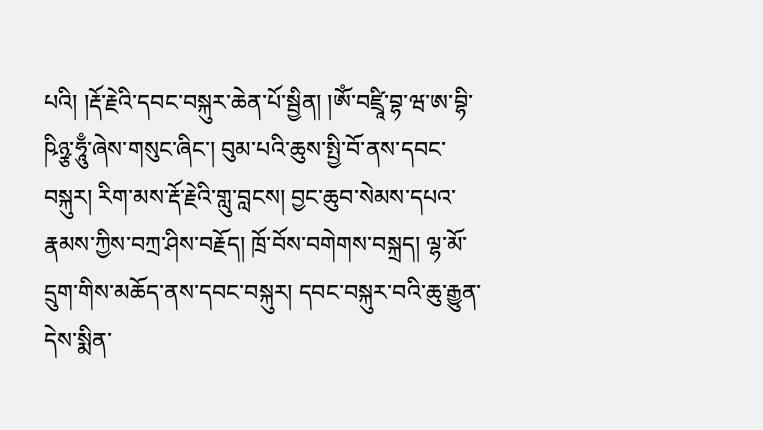པའི། །རྡོ་རྗེའི་དབང་བསྐུར་ཆེན་པོ་སྦྱིན། །ཨོཾ་བཛྲཱི་བྷ་ཝ་ཨ་བྷི་ཥིཉྩ་ཧཱུྃ་ཞེས་གསུང་ཞིང་། བུམ་པའི་ཆུས་སྤྱི་བོ་ནས་དབང་བསྐུར། རིག་མས་རྡོ་རྗེའི་གླུ་བླངས། བྱང་ཆུབ་སེམས་དཔའ་རྣམས་ཀྱིས་བཀྲ་ཤིས་བརྗོད། ཁྲོ་བོས་བགེགས་བསྐྲད། ལྷ་མོ་དྲུག་གིས་མཆོད་ནས་དབང་བསྐུར། དབང་བསྐུར་བའི་ཆུ་རྒྱུན་དེས་སྨིན་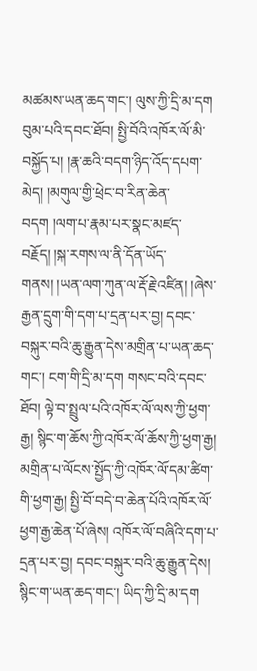མཚམས་ཡན་ཆད་གང་། ལུས་ཀྱི་དྲི་མ་དག བུམ་པའི་དབང་ཐོབ། སྤྱི་བོའི་འཁོར་ལོ་མི་བསྐྱོད་པ། །རྣ་ཆའི་བདག་ཉིད་འོད་དཔག་མེད། །མགུལ་གྱི་ཕྲེང་བ་རིན་ཆེན་བདག །ལག་པ་རྣམ་པར་སྣང་མཛད་བརྗོད། །སྐ་རགས་ལ་ནི་དོན་ཡོད་གནས། །ཡན་ལག་ཀུན་ལ་རྡོ་རྗེ་འཛིན། །ཞེས་རྒྱན་དྲུག་གི་དག་པ་དྲན་པར་བྱ། དབང་བསྐུར་བའི་ཆུ་རྒྱུན་དེས་མགྲིན་པ་ཡན་ཆད་གང་། ངག་གི་དྲི་མ་དག གསང་བའི་དབང་ཐོབ། ལྟེ་བ་སྤྲུལ་པའི་འཁོར་ལོ་ལས་ཀྱི་ཕྱག་རྒྱ། སྙིང་ག་ཆོས་ཀྱི་འཁོར་ལོ་ཆོས་ཀྱི་ཕྱག་རྒྱ། མགྲིན་པ་ལོངས་སྤྱོད་ཀྱི་འཁོར་ལོ་དམ་ཚིག་གི་ཕྱག་རྒྱ། སྤྱི་བོ་བདེ་བ་ཆེན་པོའི་འཁོར་ལོ་ཕྱག་རྒྱ་ཆེན་པོ་ཞེས། འཁོར་ལོ་བཞིའི་དག་པ་དྲན་པར་བྱ། དབང་བསྐུར་བའི་ཆུ་རྒྱུན་དེས། སྙིང་ག་ཡན་ཆད་གང་། ཡིད་ཀྱི་དྲི་མ་དག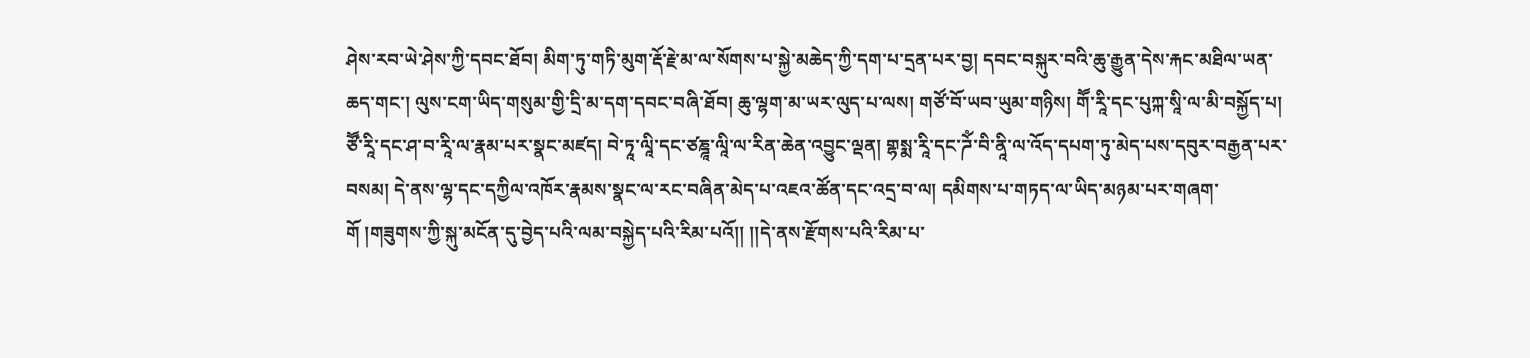ཤེས་རབ་ཡེ་ཤེས་ཀྱི་དབང་ཐོབ། མིག་ཏུ་གཏི་མུག་རྡོ་རྗེ་མ་ལ་སོགས་པ་སྐྱེ་མཆེད་ཀྱི་དག་པ་དྲན་པར་བྱ། དབང་བསྐུར་བའི་ཆུ་རྒྱུན་དེས་རྐང་མཐིལ་ཡན་ཆད་གང་། ལུས་ངག་ཡིད་གསུམ་གྱི་དྲི་མ་དག་དབང་བཞི་ཐོབ། ཆུ་ལྷག་མ་ཡར་ལུད་པ་ལས། གཙོ་བོ་ཡབ་ཡུམ་གཉིས། གཽ་རཱི་དང་པུཀྐ་སཱི་ལ་མི་བསྐྱོད་པ། ཙཽ་རཱི་དང་ཤ་བ་རཱི་ལ་རྣམ་པར་སྣང་མཛད། བེ་ཏཱ་ལཱི་དང་ཙཎྜཱ་ལཱི་ལ་རིན་ཆེན་འབྱུང་ལྡན། གྷསྨ་རཱི་དང་ཌོཾ་བི་ནཱི་ལ་འོད་དཔག་ཏུ་མེད་པས་དབུར་བརྒྱན་པར་བསམ། དེ་ནས་ལྷ་དང་དཀྱིལ་འཁོར་རྣམས་སྣང་ལ་རང་བཞིན་མེད་པ་འཇའ་ཚོན་དང་འདྲ་བ་ལ། དམིགས་པ་གཏད་ལ་ཡིད་མཉམ་པར་གཞག་གོ །གཟུགས་ཀྱི་སྐུ་མངོན་དུ་བྱེད་པའི་ལམ་བསྐྱེད་པའི་རིམ་པའོ།། །།དེ་ནས་རྫོགས་པའི་རིམ་པ་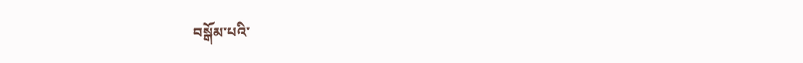བསྒོམ་པའི་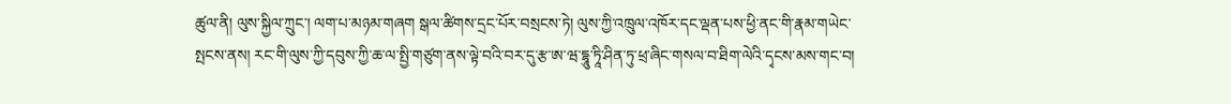ཚུལ་ནི། ལུས་སྐྱིལ་ཀྲུང་། ལག་པ་མཉམ་གཞག སྒལ་ཚིགས་དྲང་པོར་བསྲངས་ཏེ། ལུས་ཀྱི་འཁྲུལ་འཁོར་དང་ལྡན་པས་ཕྱི་ནང་གི་རྣམ་གཡེང་སྤངས་ནས། རང་གི་ལུས་ཀྱི་དབུས་ཀྱི་ཆ་ལ་སྤྱི་གཙུག་ནས་ལྟེ་བའི་བར་དུ་རྩ་ཨ་ཝ་དྷཱུ་ཏཱི་ཤིན་ཏུ་ཕྲ་ཞིང་གསལ་བ་ཐིག་ལེའི་དྭངས་མས་གང་བ།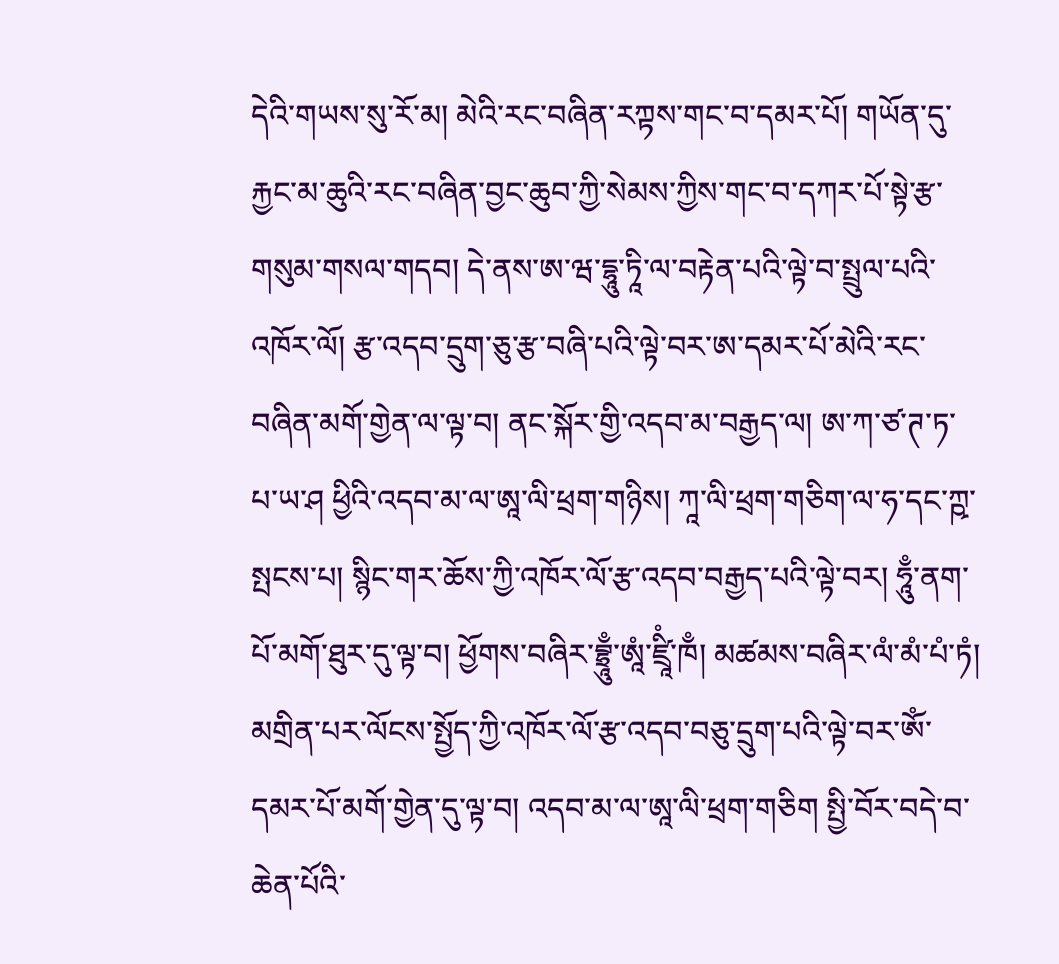དེའི་གཡས་སུ་རོ་མ། མེའི་རང་བཞིན་རཀྟས་གང་བ་དམར་པོ། གཡོན་དུ་རྐྱང་མ་ཆུའི་རང་བཞིན་བྱང་ཆུབ་ཀྱི་སེམས་ཀྱིས་གང་བ་དཀར་པོ་སྟེ་རྩ་གསུམ་གསལ་གདབ། དེ་ནས་ཨ་ཝ་དྷཱུ་ཏཱི་ལ་བརྟེན་པའི་ལྟེ་བ་སྤྲུལ་པའི་འཁོར་ལོ། རྩ་འདབ་དྲུག་ཅུ་རྩ་བཞི་པའི་ལྟེ་བར་ཨ་དམར་པོ་མེའི་རང་བཞིན་མགོ་གྱེན་ལ་ལྟ་བ། ནང་སྐོར་གྱི་འདབ་མ་བརྒྱད་ལ། ཨ་ཀ་ཙ་ཊ་ཏ་པ་ཡ་ཤ ཕྱིའི་འདབ་མ་ལ་ཨཱ་ལི་ཕྲག་གཉིས། ཀཱ་ལི་ཕྲག་གཅིག་ལ་ཧ་དང་ཀྵ་སྤངས་པ། སྙིང་གར་ཆོས་ཀྱི་འཁོར་ལོ་རྩ་འདབ་བརྒྱད་པའི་ལྟེ་བར། ཧཱུྃ་ནག་པོ་མགོ་ཐུར་དུ་ལྟ་བ། ཕྱོགས་བཞིར་བྷྲཱུྃ་ཨཱཾ་ཛྲཱིཾ་ཁྃ། མཚམས་བཞིར་ལཾ་མཾ་པཾ་ཏཾ། མགྲིན་པར་ལོངས་སྤྱོད་ཀྱི་འཁོར་ལོ་རྩ་འདབ་བཅུ་དྲུག་པའི་ལྟེ་བར་ཨོཾ་དམར་པོ་མགོ་གྱེན་དུ་ལྟ་བ། འདབ་མ་ལ་ཨཱ་ལི་ཕྲག་གཅིག སྤྱི་བོར་བདེ་བ་ཆེན་པོའི་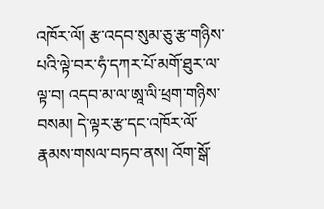འཁོར་ལོ། རྩ་འདབ་སུམ་ཅུ་རྩ་གཉིས་པའི་ལྟེ་བར་ཧཾ་དཀར་པོ་མགོ་ཐུར་ལ་ལྟ་བ། འདབ་མ་ལ་ཨཱ་ལི་ཕྲག་གཉིས་བསམ། དེ་ལྟར་རྩ་དང་འཁོར་ལོ་རྣམས་གསལ་བཏབ་ནས། འོག་སྒོ་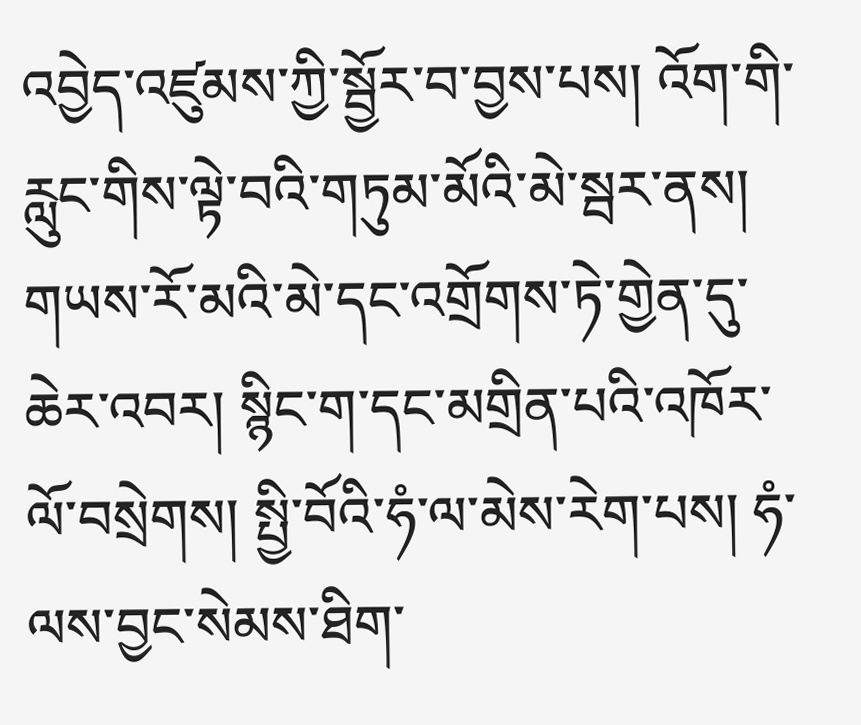འབྱེད་འཛུམས་ཀྱི་སྦྱོར་བ་བྱས་པས། འོག་གི་རླུང་གིས་ལྟེ་བའི་གཏུམ་མོའི་མེ་སྦར་ནས། གཡས་རོ་མའི་མེ་དང་འགྲོགས་ཏེ་གྱེན་དུ་ཆེར་འབར། སྙིང་ག་དང་མགྲིན་པའི་འཁོར་ལོ་བསྲེགས། སྤྱི་བོའི་ཧཾ་ལ་མེས་རེག་པས། ཧཾ་ལས་བྱང་སེམས་ཐིག་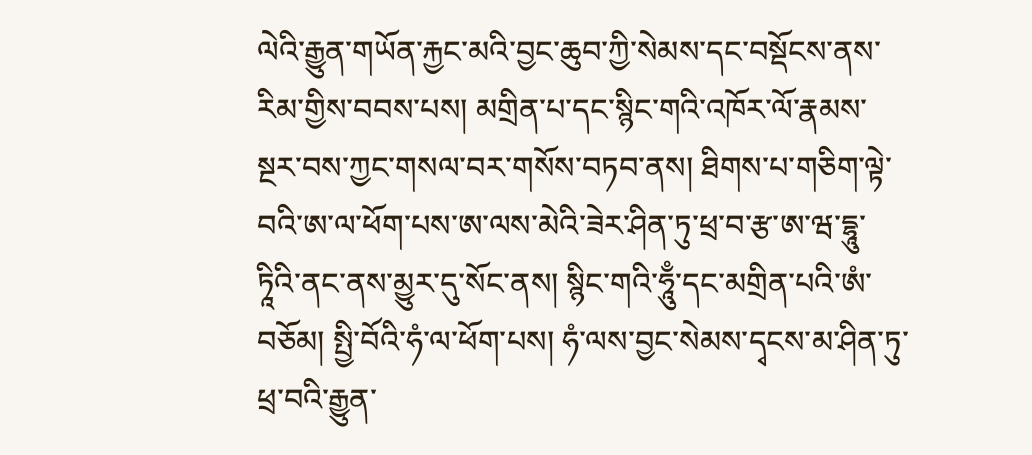ལེའི་རྒྱུན་གཡོན་རྐྱང་མའི་བྱང་ཆུབ་ཀྱི་སེམས་དང་བསྡོངས་ནས་རིམ་གྱིས་བབས་པས། མགྲིན་པ་དང་སྙིང་གའི་འཁོར་ལོ་རྣམས་སྔར་བས་ཀྱང་གསལ་བར་གསོས་བཏབ་ནས། ཐིགས་པ་གཅིག་ལྟེ་བའི་ཨ་ལ་ཕོག་པས་ཨ་ལས་མེའི་ཟེར་ཤིན་ཏུ་ཕྲ་བ་རྩ་ཨ་ཝ་དྷཱུ་ཏཱིའི་ནང་ནས་མྱུར་དུ་སོང་ནས། སྙིང་གའི་ཧཱུྃ་དང་མགྲིན་པའི་ཨཾ་བཅོམ། སྤྱི་བོའི་ཧཾ་ལ་ཕོག་པས། ཧཾ་ལས་བྱང་སེམས་དྭངས་མ་ཤིན་ཏུ་ཕྲ་བའི་རྒྱུན་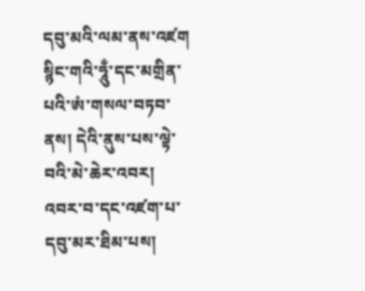དབུ་མའི་ལམ་ནས་འཛག སྙིང་གའི་ཧཱུྃ་དང་མགྲིན་པའི་ཨཾ་གསལ་བཏབ་ནས། དེའི་ནུས་པས་ལྟེ་བའི་མེ་ཆེར་འབར། འབར་བ་དང་འཛག་པ་དབུ་མར་ཐིམ་པས།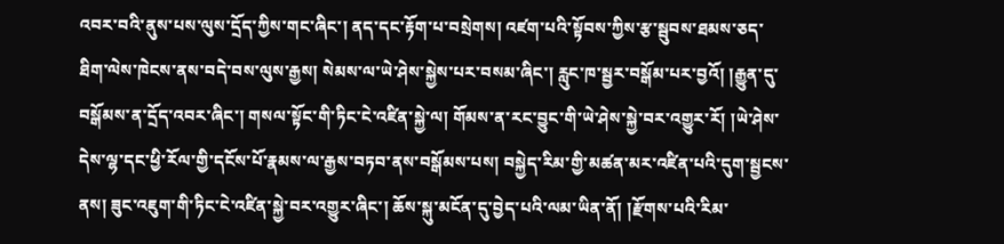འབར་བའི་ནུས་པས་ལུས་དྲོད་ཀྱིས་གང་ཞིང་། ནད་དང་རྟོག་པ་བསྲེགས། འཛག་པའི་སྟོབས་ཀྱིས་རྩ་སྦུབས་ཐམས་ཅད་ཐིག་ལེས་ཁེངས་ནས་བདེ་བས་ལུས་རྒྱས། སེམས་ལ་ཡེ་ཤེས་སྐྱེས་པར་བསམ་ཞིང་། རླུང་ཁ་སྦྱར་བསྒོམ་པར་བྱའོ། །རྒྱུན་དུ་བསྒོམས་ན་དྲོད་འབར་ཞིང་། གསལ་སྟོང་གི་ཏིང་ངེ་འཛིན་སྐྱེ་ལ། གོམས་ན་རང་བྱུང་གི་ཡེ་ཤེས་སྐྱེ་བར་འགྱུར་རོ། །ཡེ་ཤེས་དེས་ལྷ་དང་ཕྱི་རོལ་གྱི་དངོས་པོ་རྣམས་ལ་རྒྱས་བཏབ་ནས་བསྒོམས་པས། བསྐྱེད་རིམ་གྱི་མཚན་མར་འཛིན་པའི་དུག་སྦྱངས་ནས། ཟུང་འཇུག་གི་ཏིང་ངེ་འཛིན་སྐྱེ་བར་འགྱུར་ཞིང་། ཆོས་སྐུ་མངོན་དུ་བྱེད་པའི་ལམ་ཡིན་ནོ། །རྫོགས་པའི་རིམ་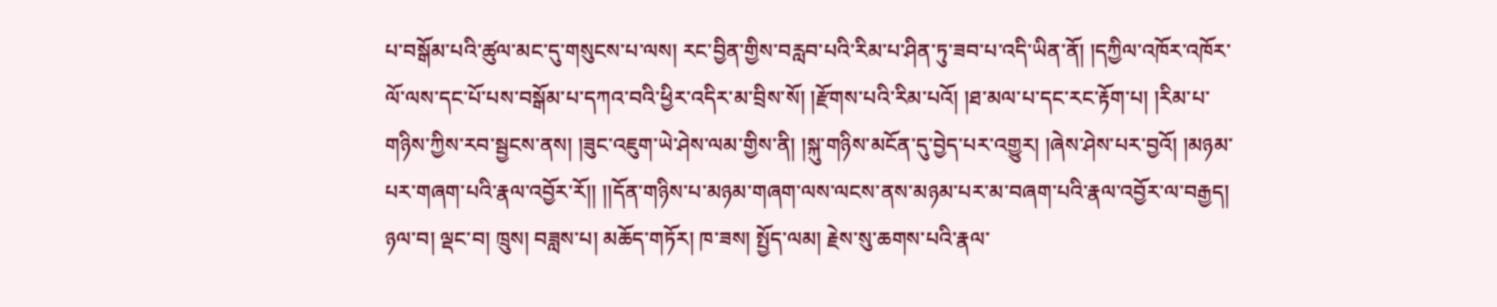པ་བསྒོམ་པའི་ཚུལ་མང་དུ་གསུངས་པ་ལས། རང་བྱིན་གྱིས་བརླབ་པའི་རིམ་པ་ཤིན་ཏུ་ཟབ་པ་འདི་ཡིན་ནོ། །དཀྱིལ་འཁོར་འཁོར་ལོ་ལས་དང་པོ་པས་བསྒོམ་པ་དཀའ་བའི་ཕྱིར་འདིར་མ་བྲིས་སོ། །རྫོགས་པའི་རིམ་པའོ། །ཐ་མལ་པ་དང་རང་རྟོག་པ། །རིམ་པ་གཉིས་ཀྱིས་རབ་སྦྱངས་ནས། །ཟུང་འཇུག་ཡེ་ཤེས་ལམ་གྱིས་ནི། །སྐུ་གཉིས་མངོན་དུ་བྱེད་པར་འགྱུར། །ཞེས་ཤེས་པར་བྱའོ། །མཉམ་པར་གཞག་པའི་རྣལ་འབྱོར་རོ།། །།དོན་གཉིས་པ་མཉམ་གཞག་ལས་ལངས་ནས་མཉམ་པར་མ་བཞག་པའི་རྣལ་འབྱོར་ལ་བརྒྱད། ཉལ་བ། ལྡང་བ། ཁྲུས། བཟླས་པ། མཆོད་གཏོར། ཁ་ཟས། སྤྱོད་ལམ། རྗེས་སུ་ཆགས་པའི་རྣལ་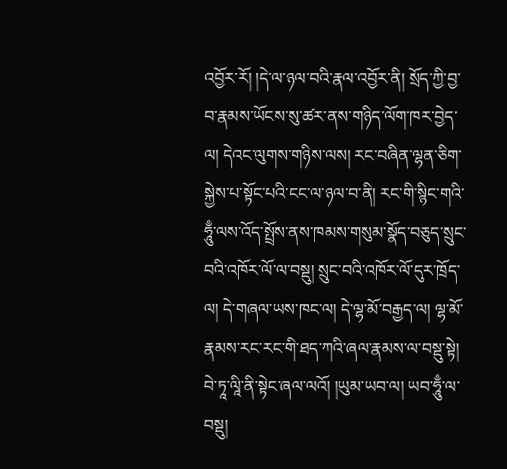འབྱོར་རོ། །དེ་ལ་ཉལ་བའི་རྣལ་འབྱོར་ནི། སྲོད་ཀྱི་བྱ་བ་རྣམས་ཡོངས་སུ་ཚར་ནས་གཉིད་ལོག་ཁར་བྱེད་ལ། དེའང་ལུགས་གཉིས་ལས། རང་བཞིན་ལྷན་ཅིག་སྐྱེས་པ་སྟོང་པའི་ངང་ལ་ཉལ་བ་ནི། རང་གི་སྙིང་གའི་ཧཱུྃ་ལས་འོད་སྤྲོས་ནས་ཁམས་གསུམ་སྣོད་བཅུད་སྲུང་བའི་འཁོར་ལོ་ལ་བསྡུ། སྲུང་བའི་འཁོར་ལོ་དུར་ཁྲོད་ལ། དེ་གཞལ་ཡས་ཁང་ལ། དེ་ལྷ་མོ་བརྒྱད་ལ། ལྷ་མོ་རྣམས་རང་རང་གི་ཐད་ཀའི་ཞལ་རྣམས་ལ་བསྡུ་སྟེ། བེ་ཏཱ་ལཱི་ནི་སྟེང་ཞལ་ལའོ། །ཡུམ་ཡབ་ལ། ཡབ་ཧཱུྃ་ལ་བསྡུ།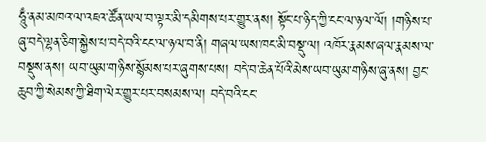ཧཱུྃ་ནམ་མཁའ་ལ་འཇའ་ཚོན་ཡལ་བ་ལྟར་མི་དམིགས་པར་གྱུར་ནས། སྟོང་པ་ཉིད་ཀྱི་ངང་ལ་ཉལ་ལོ། །གཉིས་པ་ཞུ་བདེ་ལྷན་ཅིག་སྐྱེས་པ་བདེ་བའི་ངང་ལ་ཉལ་བ་ནི། གཞལ་ཡས་ཁང་མི་བསྡུ་ལ། འཁོར་རྣམས་ཞལ་རྣམས་ལ་བསྡུས་ནས། ཡབ་ཡུམ་གཉིས་སྙོམས་པར་ཞུགས་པས། བདེ་བ་ཆེན་པོའི་མེས་ཡབ་ཡུམ་གཉིས་ཞུ་ནས། བྱང་ཆུབ་ཀྱི་སེམས་ཀྱི་ཐིག་ལེར་གྱུར་པར་བསམས་ལ། བདེ་བའི་ངང་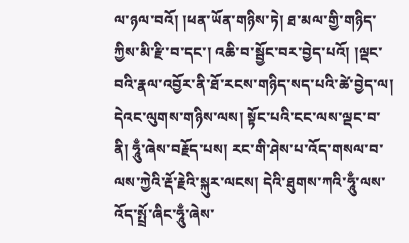ལ་ཉལ་བའོ། །ཕན་ཡོན་གཉིས་ཏེ། ཐ་མལ་གྱི་གཉིད་ཀྱིས་མི་རྫི་བ་དང་། འཆི་བ་སྦྱོང་བར་བྱེད་པའོ། །ལྡང་བའི་རྣལ་འབྱོར་ནི་ཐོ་རངས་གཉིད་སད་པའི་ཚེ་བྱེད་ལ། དེའང་ལུགས་གཉིས་ལས། སྟོང་པའི་ངང་ལས་ལྡང་བ་ནི། ཧཱུྃ་ཞེས་བརྗོད་པས། རང་གི་ཤེས་པ་འོད་གསལ་བ་ལས་ཀྱེའི་རྡོ་རྗེའི་སྐུར་ལངས། དེའི་ཐུགས་ཀའི་ཧཱུྃ་ལས་འོད་སྤྲོ་ཞིང་ཧཱུྃ་ཞེས་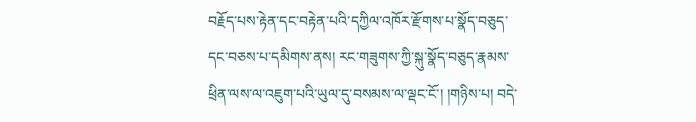བརྗོད་པས་རྟེན་དང་བརྟེན་པའི་དཀྱིལ་འཁོར་རྫོགས་པ་སྣོད་བཅུད་དང་བཅས་པ་དམིགས་ནས། རང་གཟུགས་ཀྱི་སྐུ་སྣོད་བཅུད་རྣམས་ཕྲིན་ལས་ལ་འཇུག་པའི་ཡུལ་དུ་བསམས་ལ་ལྡང་ངོ་། །གཉིས་པ། བདེ་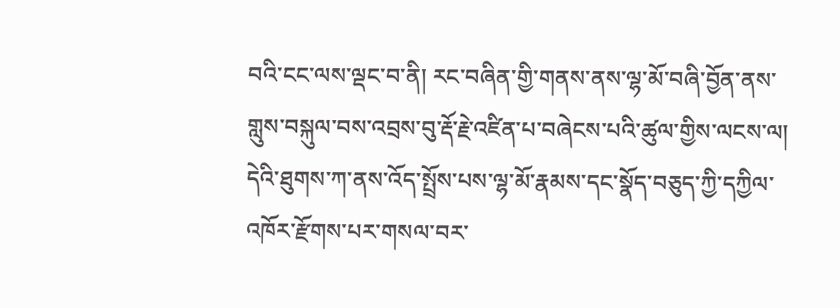བའི་ངང་ལས་ལྡང་བ་ནི། རང་བཞིན་གྱི་གནས་ནས་ལྷ་མོ་བཞི་བྱོན་ནས་གླུས་བསྐུལ་བས་འབྲས་བུ་རྡོ་རྗེ་འཛིན་པ་བཞེངས་པའི་ཚུལ་གྱིས་ལངས་ལ། དེའི་ཐུགས་ཀ་ནས་འོད་སྤྲོས་པས་ལྷ་མོ་རྣམས་དང་སྣོད་བཅུད་ཀྱི་དཀྱིལ་འཁོར་རྫོགས་པར་གསལ་བར་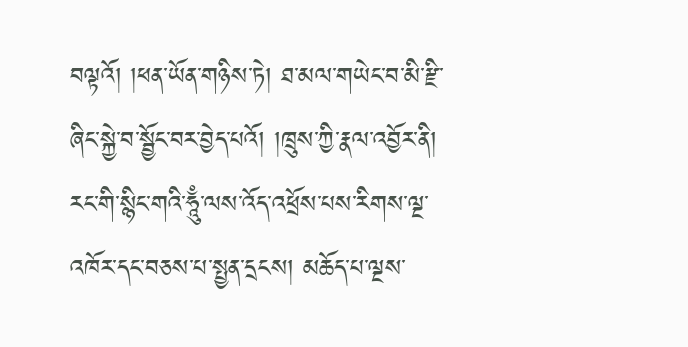བལྟའོ། །ཕན་ཡོན་གཉིས་ཏེ། ཐ་མལ་གཡེང་བ་མི་རྫི་ཞིང་སྐྱེ་བ་སྦྱོང་བར་བྱེད་པའོ། །ཁྲུས་ཀྱི་རྣལ་འབྱོར་ནི། རང་གི་སྙིང་གའི་ཧཱུྃ་ལས་འོད་འཕྲོས་པས་རིགས་ལྔ་འཁོར་དང་བཅས་པ་སྤྱན་དྲངས། མཆོད་པ་ལྔས་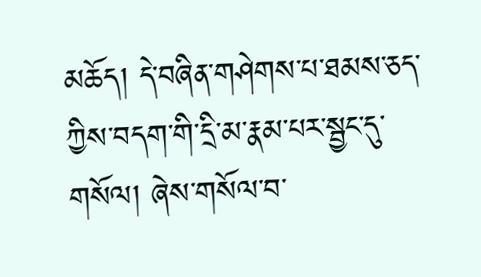མཆོད། དེ་བཞིན་གཤེགས་པ་ཐམས་ཅད་ཀྱིས་བདག་གི་དྲི་མ་རྣམ་པར་སྦྱང་དུ་གསོལ། ཞེས་གསོལ་བ་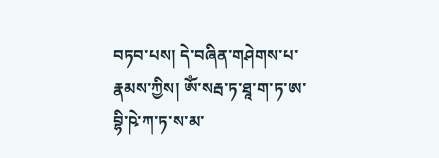བཏབ་པས། དེ་བཞིན་གཤེགས་པ་རྣམས་ཀྱིས། ཨོཾ་སརྦ་ཏ་ཐཱ་ག་ཏ་ཨ་བྷི་ཥེ་ཀ་ཏ་ས་མ་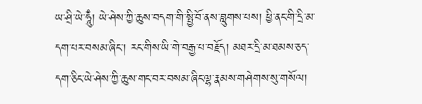ཡ་ཤྲི་ཡེ་ཧཱུྃ། ཡེ་ཤེས་ཀྱི་ཆུས་བདག་གི་སྤྱི་བོ་ནས་བླུགས་པས། ཕྱི་ནང་གི་དྲི་མ་དག་པར་བསམ་ཞིང་། རང་གིས་ཡི་གེ་བརྒྱ་པ་བརྗོད། མཐར་དྲི་མ་ཐམས་ཅད་དག་ཅིང་ཡེ་ཤེས་ཀྱི་ཆུས་གང་བར་བསམ་ཞིང་ལྷ་རྣམས་གཤེགས་སུ་གསོལ།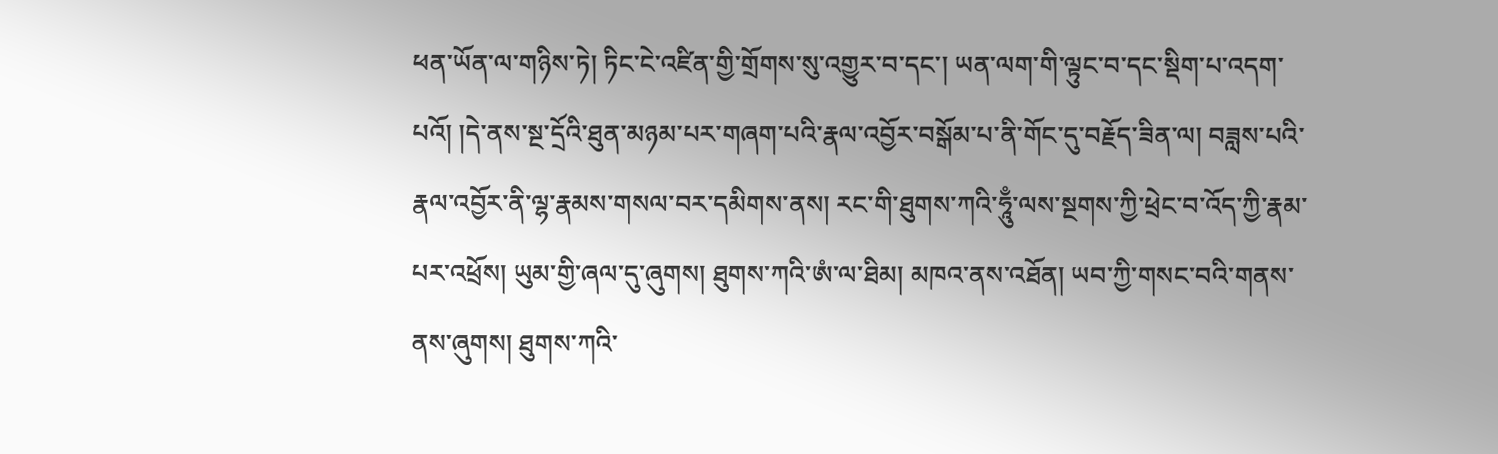ཕན་ཡོན་ལ་གཉིས་ཏེ། ཏིང་ངེ་འཛིན་གྱི་གྲོགས་སུ་འགྱུར་བ་དང་། ཡན་ལག་གི་ལྟུང་བ་དང་སྡིག་པ་འདག་པའོ། །དེ་ནས་སྔ་དྲོའི་ཐུན་མཉམ་པར་གཞག་པའི་རྣལ་འབྱོར་བསྒོམ་པ་ནི་གོང་དུ་བརྗོད་ཟིན་ལ། བཟླས་པའི་རྣལ་འབྱོར་ནི་ལྷ་རྣམས་གསལ་བར་དམིགས་ནས། རང་གི་ཐུགས་ཀའི་ཧཱུྃ་ལས་སྔགས་ཀྱི་ཕྲེང་བ་འོད་ཀྱི་རྣམ་པར་འཕྲོས། ཡུམ་གྱི་ཞལ་དུ་ཞུགས། ཐུགས་ཀའི་ཨཾ་ལ་ཐིམ། མཁའ་ནས་འཐོན། ཡབ་ཀྱི་གསང་བའི་གནས་ནས་ཞུགས། ཐུགས་ཀའི་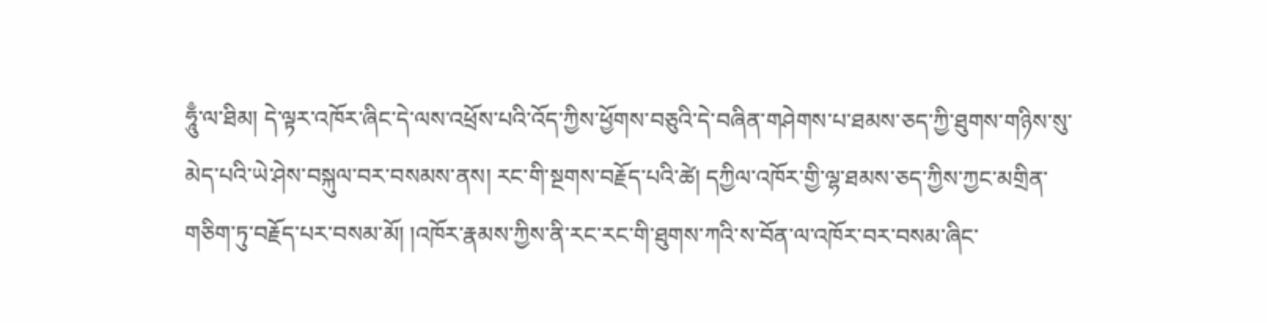ཧཱུྃ་ལ་ཐིམ། དེ་ལྟར་འཁོར་ཞིང་དེ་ལས་འཕྲོས་པའི་འོད་ཀྱིས་ཕྱོགས་བཅུའི་དེ་བཞིན་གཤེགས་པ་ཐམས་ཅད་ཀྱི་ཐུགས་གཉིས་སུ་མེད་པའི་ཡེ་ཤེས་བསྐུལ་བར་བསམས་ནས། རང་གི་སྔགས་བརྗོད་པའི་ཚེ། དཀྱིལ་འཁོར་གྱི་ལྷ་ཐམས་ཅད་ཀྱིས་ཀྱང་མགྲིན་གཅིག་ཏུ་བརྗོད་པར་བསམ་མོ། །འཁོར་རྣམས་ཀྱིས་ནི་རང་རང་གི་ཐུགས་ཀའི་ས་བོན་ལ་འཁོར་བར་བསམ་ཞིང་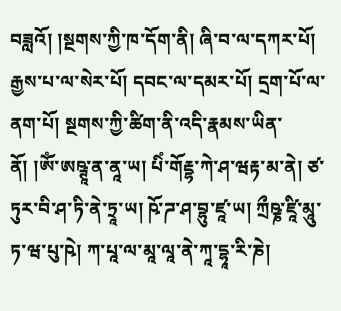བཟླའོ། །སྔགས་ཀྱི་ཁ་དོག་ནི། ཞི་བ་ལ་དཀར་པོ། རྒྱས་པ་ལ་སེར་པོ། དབང་ལ་དམར་པོ། དྲག་པོ་ལ་ནག་པོ། སྔགས་ཀྱི་ཚིག་ནི་འདི་རྣམས་ཡིན་ནོ། །ཨོཾ་ཨཥྚཱ་ན་ནཱ་ཡ། པིཾ་གོརྡྷ་ཀེ་ཤ་ཝརྟ་མ་ནེ། ཙ་ཏུར་བི་ཤ་ཏི་ནེ་ཏྲཱ་ཡ། ཥོ་ཌ་ཤ་བྷུ་ཛཱ་ཡ། ཀྲྀཥྞ་ཛཱི་མཱུ་ཏ་ཝ་པུ་ཥེ། ཀ་པཱ་ལ་མཱ་ལཱ་ནེ་ཀཱ་དྷཱ་རི་ཎེ།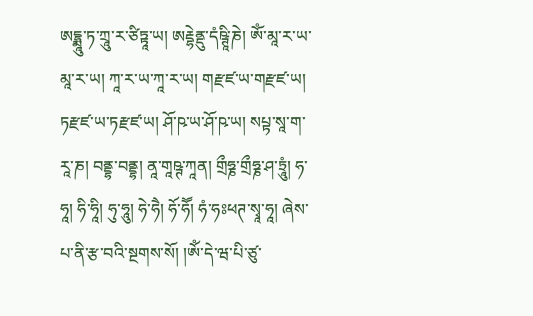ཨདྷྨཱུ་ཏ་ཀྲཱུ་ར་ཙིཏྟཱ་ཡ། ཨརྡྷེནྡུ་དཾཥྚཱི་ཎེ། ཨོཾ་མཱ་ར་ཡ་མཱ་ར་ཡ། ཀཱ་ར་ཡ་ཀཱ་ར་ཡ། གརྫཛ་ཡ་གརྫཛ་ཡ། ཏརྫཛ་ཡ་ཏརྫཛ་ཡ། ཤོ་ཥ་ཡ་ཤོ་ཥ་ཡ། སཔྟ་སཱ་ག་རཱ་ཎ། བནྡྷ་བནྡྷ། ནཱ་གཱཥྚ་ཀཱན། གྲྀཧྞ་གྲྀཧྞ་ཤ་ཏྲཱུཾ། ཧ་ཧཱ། ཧི་ཧཱི། ཧུ་ཧཱུ། ཧེ་ཧཻ། ཧོ་ཧཽ། ཧཾ་ཧཿཕཊ་སྭཱ་ཧཱ། ཞེས་པ་ནི་རྩ་བའི་སྔགས་སོ། །ཨོཾ་དེ་ཝ་པི་ཙུ་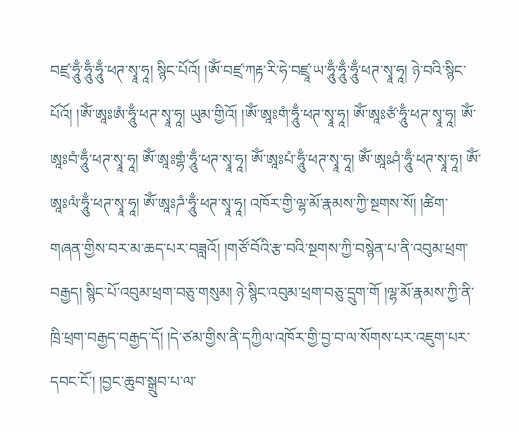བཛྲ་ཧཱུྃ་ཧཱུྃ་ཧཱུྃ་ཕཊ་སྭཱ་ཧཱ། སྙིང་པོའོ། །ཨོཾ་བཛྲ་ཀརྟ་རི་ཧེ་བཛྲཱ་ཡ་ཧཱུྃ་ཧཱུྃ་ཧཱུྃ་ཕཊ་སྭཱ་ཧཱ། ཉེ་བའི་སྙིང་པོའོ། །ཨོཾ་ཨཱཿཨཾ་ཧཱུྃ་ཕཊ་སྭཱ་ཧཱ། ཡུམ་གྱིའོ། །ཨོཾ་ཨཱཿགཾ་ཧཱུྃ་ཕཊ་སྭཱ་ཧཱ། ཨོཾ་ཨཱཿཙཾ་ཧཱུྃ་ཕཊ་སྭཱ་ཧཱ། ཨོཾ་ཨཱཿབཾ་ཧཱུྃ་ཕཊ་སྭཱ་ཧཱ། ཨོཾ་ཨཱཿགྷཾ་ཧཱུྃ་ཕཊ་སྭཱ་ཧཱ། ཨོཾ་ཨཱཿཔཾ་ཧཱུྃ་ཕཊ་སྭཱ་ཧཱ། ཨོཾ་ཨཱཿཤཾ་ཧཱུྃ་ཕཊ་སྭཱ་ཧཱ། ཨོཾ་ཨཱཿལཾ་ཧཱུྃ་ཕཊ་སྭཱ་ཧཱ། ཨོཾ་ཨཱཿཌཾ་ཧཱུྃ་ཕཊ་སྭཱ་ཧཱ། འཁོར་གྱི་ལྷ་མོ་རྣམས་ཀྱི་སྔགས་སོ། །ཚིག་གཞན་གྱིས་བར་མ་ཆད་པར་བཟླའོ། །གཙོ་བོའི་རྩ་བའི་སྔགས་ཀྱི་བསྙེན་པ་ནི་འབུམ་ཕྲག་བརྒྱད། སྙིང་པོ་འབུམ་ཕྲག་བཅུ་གསུམ། ཉེ་སྙིང་འབུམ་ཕྲག་བཅུ་དྲུག་གོ །ལྷ་མོ་རྣམས་ཀྱི་ནི་ཁྲི་ཕྲག་བརྒྱད་བརྒྱད་དོ། །དེ་ཙམ་གྱིས་ནི་དཀྱིལ་འཁོར་གྱི་བྱ་བ་ལ་སོགས་པར་འཇུག་པར་དབང་ངོ་། །བྱང་ཆུབ་སྒྲུབ་པ་ལ་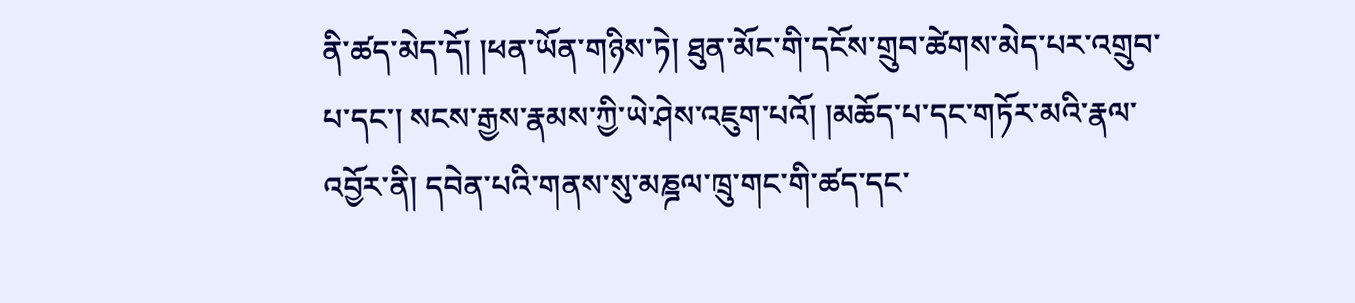ནི་ཚད་མེད་དོ། །ཕན་ཡོན་གཉིས་ཏེ། ཐུན་མོང་གི་དངོས་གྲུབ་ཚེགས་མེད་པར་འགྲུབ་པ་དང་། སངས་རྒྱས་རྣམས་ཀྱི་ཡེ་ཤེས་འཇུག་པའོ། །མཆོད་པ་དང་གཏོར་མའི་རྣལ་འབྱོར་ནི། དབེན་པའི་གནས་སུ་མཎྜལ་ཁྲུ་གང་གི་ཚད་དང་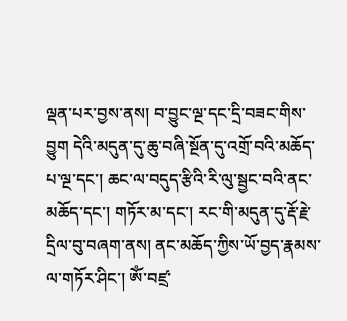ལྡན་པར་བྱས་ནས། བ་བྱུང་ལྔ་དང་དྲི་བཟང་གིས་བྱུག དེའི་མདུན་དུ་ཆུ་བཞི་སྔོན་དུ་འགྲོ་བའི་མཆོད་པ་ལྔ་དང་། ཆང་ལ་བདུད་རྩིའི་རི་ལུ་སྦྱང་བའི་ནང་མཆོད་དང་། གཏོར་མ་དང་། རང་གི་མདུན་དུ་རྡོ་རྗེ་དྲིལ་བུ་བཞག་ནས། ནང་མཆོད་ཀྱིས་ཡོ་བྱད་རྣམས་ལ་གཏོར་ཤིང་། ཨོཾ་བཛྲ་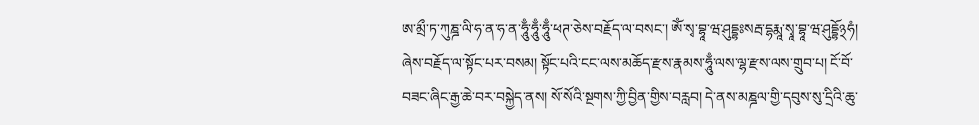ཨ་མྲྀ་ཏ་ཀུཎྜ་ལི་ཧ་ན་ཧ་ན་ཧཱུྃ་ཧཱུྃ་ཧཱུྃ་ཕཊ་ཅེས་བརྗོད་ལ་བསང་། ཨོཾ་སྭ་བྷཱ་ཝ་ཤུདྡྷཿསརྦ་དྷརྨཱ་སྭཱ་བྷཱ་ཝ་ཤུདྡྷོ྅ཧཾ། ཞེས་བརྗོད་ལ་སྟོང་པར་བསམ། སྟོང་པའི་ངང་ལས་མཆོད་རྫས་རྣམས་ཧཱུྃ་ལས་ལྷ་རྫས་ལས་གྲུབ་པ། ངོ་བོ་བཟང་ཞིང་རྒྱ་ཆེ་བར་བསྐྱེད་ནས། སོ་སོའི་སྔགས་ཀྱི་བྱིན་གྱིས་བརླབ། དེ་ནས་མཎྜལ་གྱི་དབུས་སུ་དྲིའི་ཆུ་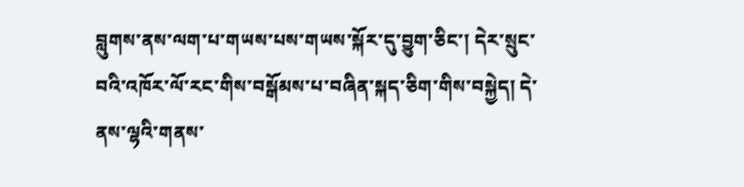བླུགས་ནས་ལག་པ་གཡས་པས་གཡས་སྐོར་དུ་བྱུག་ཅིང་། དེར་སྲུང་བའི་འཁོར་ལོ་རང་གིས་བསྒོམས་པ་བཞིན་སྐད་ཅིག་གིས་བསྐྱེད། དེ་ནས་ལྷའི་གནས་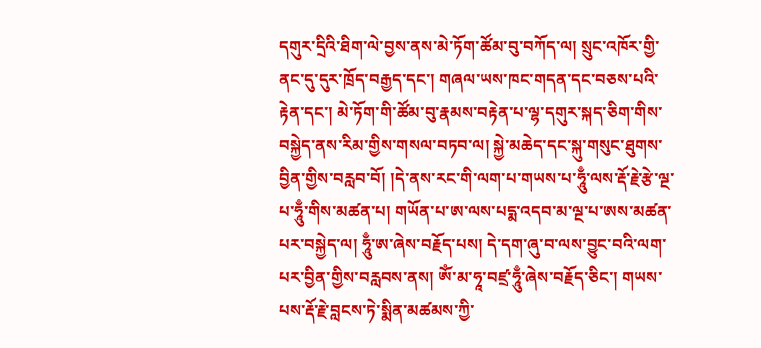དགུར་དྲིའི་ཐིག་ལེ་བྱས་ནས་མེ་ཏོག་ཚོམ་བུ་བཀོད་ལ། སྲུང་འཁོར་གྱི་ནང་དུ་དུར་ཁྲོད་བརྒྱད་དང་། གཞལ་ཡས་ཁང་གདན་དང་བཅས་པའི་རྟེན་དང་། མེ་ཏོག་གི་ཚོམ་བུ་རྣམས་བརྟེན་པ་ལྷ་དགུར་སྐད་ཅིག་གིས་བསྐྱེད་ནས་རིམ་གྱིས་གསལ་བཏབ་ལ། སྐྱེ་མཆེད་དང་སྐུ་གསུང་ཐུགས་བྱིན་གྱིས་བརླབ་བོ། །དེ་ནས་རང་གི་ལག་པ་གཡས་པ་ཧཱུྃ་ལས་རྡོ་རྗེ་རྩེ་ལྔ་པ་ཧཱུྃ་གིས་མཚན་པ། གཡོན་པ་ཨ་ལས་པདྨ་འདབ་མ་ལྔ་པ་ཨས་མཚན་པར་བསྐྱེད་ལ། ཧཱུྃ་ཨ་ཞེས་བརྗོད་པས། དེ་དག་ཞུ་བ་ལས་བྱུང་བའི་ལག་པར་བྱིན་གྱིས་བརླབས་ནས། ཨོཾ་མ་ཧཱ་བཛྲ་ཧཱུྃ་ཞེས་བརྗོད་ཅིང་། གཡས་པས་རྡོ་རྗེ་བླངས་ཏེ་སྨིན་མཚམས་ཀྱི་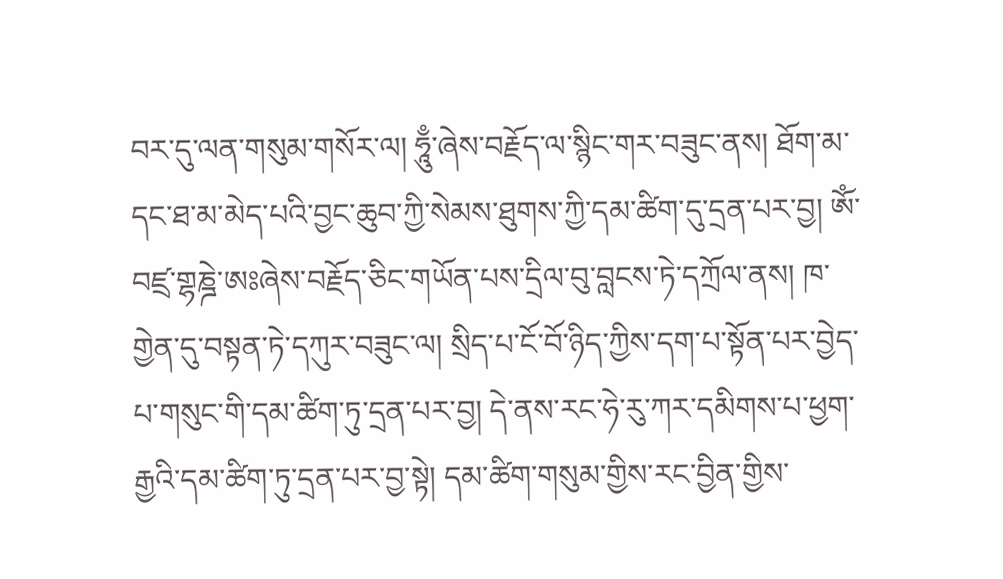བར་དུ་ལན་གསུམ་གསོར་ལ། ཧཱུྃ་ཞེས་བརྗོད་ལ་སྙིང་གར་བཟུང་ནས། ཐོག་མ་དང་ཐ་མ་མེད་པའི་བྱང་ཆུབ་ཀྱི་སེམས་ཐུགས་ཀྱི་དམ་ཚིག་དུ་དྲན་པར་བྱ། ཨོཾ་བཛྲ་གྷཎྜེ་ཨཿཞེས་བརྗོད་ཅིང་གཡོན་པས་དྲིལ་བུ་བླངས་ཏེ་དཀྲོལ་ནས། ཁ་གྱེན་དུ་བསྟན་ཏེ་དཀུར་བཟུང་ལ། སྲིད་པ་ངོ་བོ་ཉིད་ཀྱིས་དག་པ་སྟོན་པར་བྱེད་པ་གསུང་གི་དམ་ཚིག་ཏུ་དྲན་པར་བྱ། དེ་ནས་རང་ཧེ་རུ་ཀར་དམིགས་པ་ཕྱག་རྒྱའི་དམ་ཚིག་ཏུ་དྲན་པར་བྱ་སྟེ། དམ་ཚིག་གསུམ་གྱིས་རང་བྱིན་གྱིས་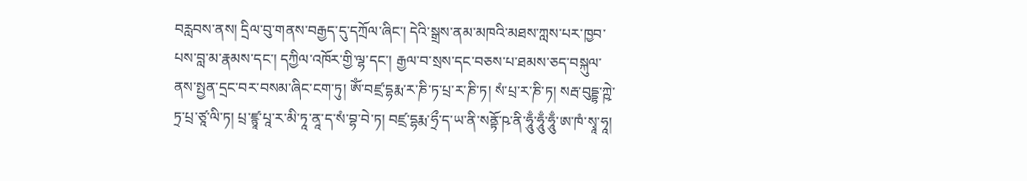བརླབས་ནས། དྲིལ་བུ་གནས་བརྒྱད་དུ་དཀྲོལ་ཞིང་། དེའི་སྒྲས་ནམ་མཁའི་མཐས་ཀླས་པར་ཁྱབ་པས་བླ་མ་རྣམས་དང་། དཀྱིལ་འཁོར་གྱི་ལྷ་དང་། རྒྱལ་བ་སྲས་དང་བཅས་པ་ཐམས་ཅད་བསྐུལ་ནས་སྤྱན་དྲང་བར་བསམ་ཞིང་ངག་ཏུ། ཨོཾ་བཛྲ་དྷརྨ་ར་ཎི་ཏ་པྲ་ར་ཎི་ཏ། སཾ་པྲ་ར་ཎི་ཏ། སརྦ་བུདྡྷ་ཀྵེ་ཏྲ་པྲ་ཙཱ་ལི་ཏ། པྲ་ཛྙཱ་པཱ་ར་མི་ཏཱ་ནཱ་ད་སཾ་བྷ་བེ་ཏ། བཛྲ་དྷརྨ་ཧྲྀ་ད་ཡ་ནི་སནྟོ་ཥ་ནི་ཧཱུྃ་ཧཱུྃ་ཧཱུྃ་ཨ་ཁཾ་སྭཱ་ཧཱ།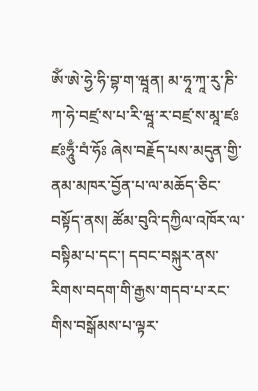ཨོཾ་ཨེ་ཧྱེ་ཧི་བྷ་ག་ཝཱན། མ་ཧཱ་ཀཱ་རུ་ཎི་ཀ་ཧེ་བཛྲ་ས་པ་རི་ཝཱ་ར་བཛྲ་ས་མཱ་ཛཿ ཛཿཧཱུྃ་བཾ་ཧོཿ ཞེས་བརྗོད་པས་མདུན་གྱི་ནམ་མཁར་བྱོན་པ་ལ་མཆོད་ཅིང་བསྟོད་ནས། ཚོམ་བུའི་དཀྱིལ་འཁོར་ལ་བསྟིམ་པ་དང་། དབང་བསྐུར་ནས་རིགས་བདག་གི་རྒྱས་གདབ་པ་རང་གིས་བསྒོམས་པ་ལྟར་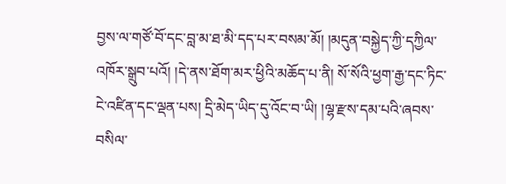བྱས་ལ་གཙོ་བོ་དང་བླ་མ་ཐ་མི་དད་པར་བསམ་མོ། །མདུན་བསྐྱེད་ཀྱི་དཀྱིལ་འཁོར་སྒྲུབ་པའོ། །དེ་ནས་ཐོག་མར་ཕྱིའི་མཆོད་པ་ནི། སོ་སོའི་ཕྱག་རྒྱ་དང་ཏིང་ངེ་འཛིན་དང་ལྡན་པས། དྲི་མེད་ཡིད་དུ་འོང་བ་ཡི། །ལྷ་རྫས་དམ་པའི་ཞབས་བསིལ་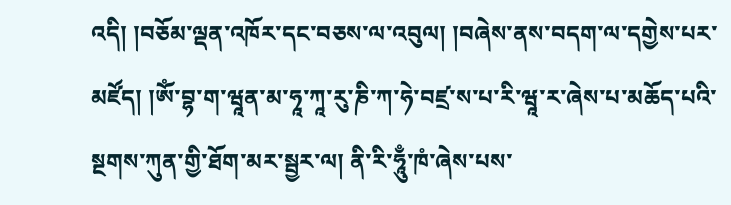འདི། །བཅོམ་ལྡན་འཁོར་དང་བཅས་ལ་འབུལ། །བཞེས་ནས་བདག་ལ་དགྱེས་པར་མཛོད། །ཨོཾ་བྷ་ག་ཝཱན་མ་ཧཱ་ཀཱ་རུ་ཎི་ཀ་ཧེ་བཛྲ་ས་པ་རི་ཝཱ་ར་ཞེས་པ་མཆོད་པའི་སྔགས་ཀུན་གྱི་ཐོག་མར་སྦྱར་ལ། ནི་རི་ཧཱུྃ་ཁཾ་ཞེས་པས་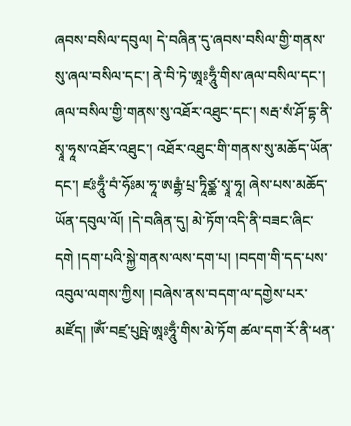ཞབས་བསིལ་དབུལ། དེ་བཞིན་དུ་ཞབས་བསིལ་གྱི་གནས་སུ་ཞལ་བསིལ་དང་། ནེ་བི་ཏེ་ཨཱཿཧཱུྃ་གིས་ཞལ་བསིལ་དང་། ཞལ་བསིལ་གྱི་གནས་སུ་འཐོར་འཐུང་དང་། སརྦ་སཾ་ཤོ་དྷ་ནི་སྭཱ་ཧཱས་འཐོར་འཐུང་། འཐོར་འཐུང་གི་གནས་སུ་མཆོད་ཡོན་དང་། ཛཿཧཱུྃ་བཾ་ཧོཿམ་ཧཱ་ཨརྒྷཾ་པྲ་ཏཱིཙྪ་སྭཱ་ཧཱ། ཞེས་པས་མཆོད་ཡོན་དབུལ་ལོ། །དེ་བཞིན་དུ། མེ་ཏོག་འདི་ནི་བཟང་ཞིང་དགེ །དག་པའི་སྐྱེ་གནས་ལས་དག་པ། །བདག་གི་དད་པས་འབུལ་ལགས་ཀྱིས། །བཞེས་ནས་བདག་ལ་དགྱེས་པར་མཛོད། །ཨོཾ་བཛྲ་པུཥྤེ་ཨཱཿཧཱུྃ་གིས་མེ་ཏོག ཚལ་དག་རོ་ནི་ཕན་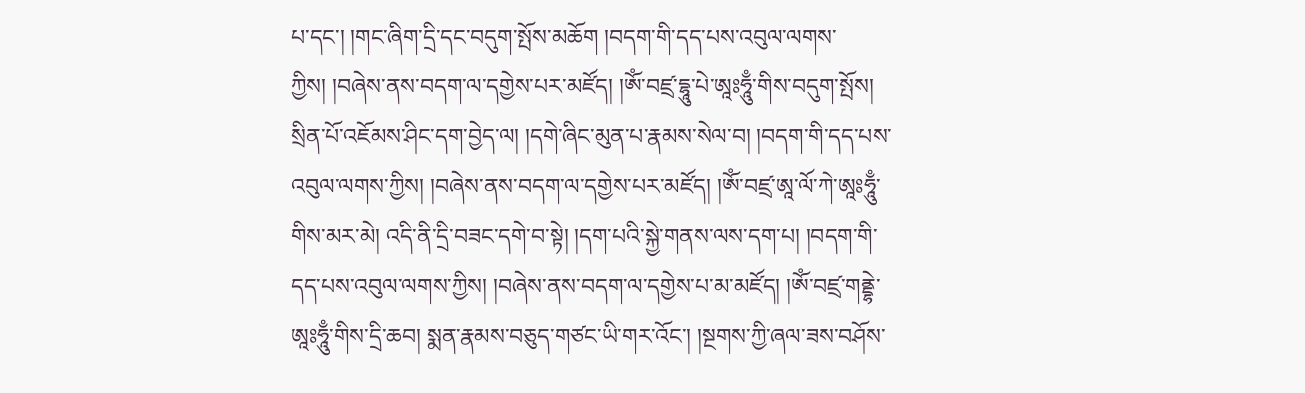པ་དང་། །གང་ཞིག་དྲི་དང་བདུག་སྤོས་མཆོག །བདག་གི་དད་པས་འབུལ་ལགས་ཀྱིས། །བཞེས་ནས་བདག་ལ་དགྱེས་པར་མཛོད། །ཨོཾ་བཛྲ་དྷཱུ་པེ་ཨཱཿཧཱུྃ་གིས་བདུག་སྤོས། སྲིན་པོ་འཇོམས་ཤིང་དག་བྱེད་ལ། །དགེ་ཞིང་མུན་པ་རྣམས་སེལ་བ། །བདག་གི་དད་པས་འབུལ་ལགས་ཀྱིས། །བཞེས་ནས་བདག་ལ་དགྱེས་པར་མཛོད། །ཨོཾ་བཛྲ་ཨཱ་ལོ་ཀེ་ཨཱཿཧཱུྃ་གིས་མར་མེ། འདི་ནི་དྲི་བཟང་དགེ་བ་སྟེ། །དག་པའི་སྐྱེ་གནས་ལས་དག་པ། །བདག་གི་དད་པས་འབུལ་ལགས་ཀྱིས། །བཞེས་ནས་བདག་ལ་དགྱེས་པ་མ་མཛོད། །ཨོཾ་བཛྲ་གནྡྷེ་ཨཱཿཧཱུྃ་གིས་དྲི་ཆབ། སྨན་རྣམས་བཅུད་གཙང་ཡི་གར་འོང་། །སྔགས་ཀྱི་ཞལ་ཟས་བཤོས་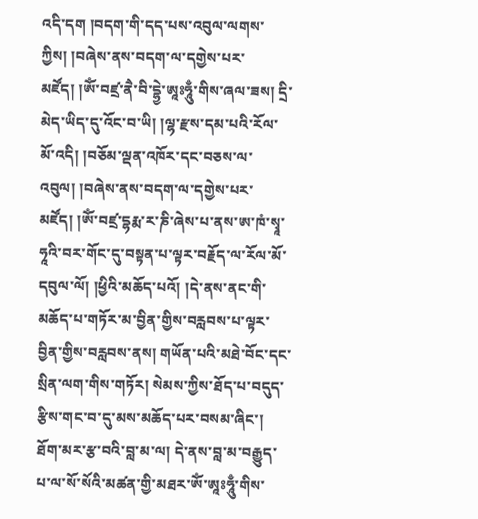འདི་དག །བདག་གི་དད་པས་འབུལ་ལགས་ཀྱིས། །བཞེས་ནས་བདག་ལ་དགྱེས་པར་མཛོད། །ཨོཾ་བཛྲ་ནཻ་བི་དྷྱེ་ཨཱཿཧཱུྃ་གིས་ཞལ་ཟས། དྲི་མེད་ཡིད་དུ་འོང་བ་ཡི། །ལྷ་རྫས་དམ་པའི་རོལ་མོ་འདི། །བཅོམ་ལྡན་འཁོར་དང་བཅས་ལ་འབུལ། །བཞེས་ནས་བདག་ལ་དགྱེས་པར་མཛོད། །ཨོཾ་བཛྲ་དྷརྨ་ར་ཎི་ཞེས་པ་ནས་ཨ་ཁཾ་སྭཱ་ཧཱའི་བར་གོང་དུ་བསྟན་པ་ལྟར་བརྗོད་ལ་རོལ་མོ་དབུལ་ལོ། །ཕྱིའི་མཆོད་པའོ། །དེ་ནས་ནང་གི་མཆོད་པ་གཏོར་མ་བྱིན་གྱིས་བརླབས་པ་ལྟར་བྱིན་གྱིས་བརླབས་ནས། གཡོན་པའི་མཐེ་བོང་དང་སྲིན་ལག་གིས་གཏོར། སེམས་ཀྱིས་ཐོད་པ་བདུད་རྩིས་གང་བ་དུ་མས་མཆོད་པར་བསམ་ཞིང་། ཐོག་མར་རྩ་བའི་བླ་མ་ལ། དེ་ནས་བླ་མ་བརྒྱུད་པ་ལ་སོ་སོའི་མཚན་གྱི་མཐར་ཨོཾ་ཨཱཿཧཱུྃ་གིས་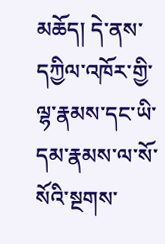མཆོད། དེ་ནས་དཀྱིལ་འཁོར་གྱི་ལྷ་རྣམས་དང་ཡི་དམ་རྣམས་ལ་སོ་སོའི་སྔགས་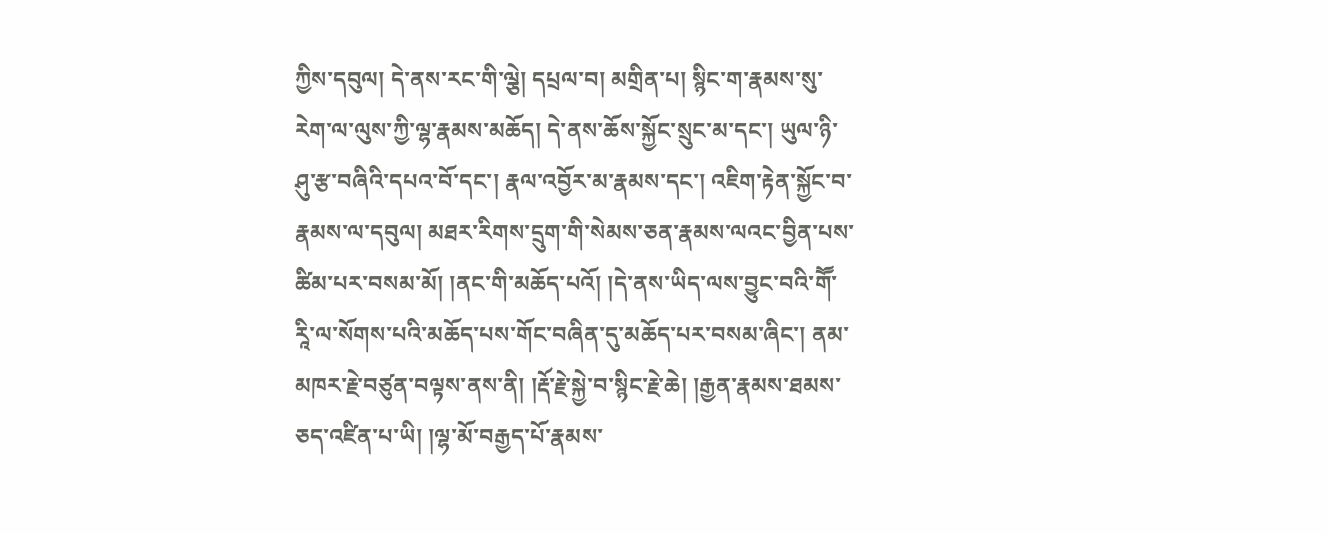ཀྱིས་དབུལ། དེ་ནས་རང་གི་ལྕེ། དཔྲལ་བ། མགྲིན་པ། སྙིང་ག་རྣམས་སུ་རེག་ལ་ལུས་ཀྱི་ལྷ་རྣམས་མཆོད། དེ་ནས་ཆོས་སྐྱོང་སྲུང་མ་དང་། ཡུལ་ཉི་ཤུ་རྩ་བཞིའི་དཔའ་བོ་དང་། རྣལ་འབྱོར་མ་རྣམས་དང་། འཇིག་རྟེན་སྐྱོང་བ་རྣམས་ལ་དབུལ། མཐར་རིགས་དྲུག་གི་སེམས་ཅན་རྣམས་ལའང་བྱིན་པས་ཚིམ་པར་བསམ་མོ། །ནང་གི་མཆོད་པའོ། །དེ་ནས་ཡིད་ལས་བྱུང་བའི་གཽ་རཱི་ལ་སོགས་པའི་མཆོད་པས་གོང་བཞིན་དུ་མཆོད་པར་བསམ་ཞིང་། ནམ་མཁར་རྗེ་བཙུན་བལྟས་ནས་ནི། །རྡོ་རྗེ་སྐྱེ་བ་སྙིང་རྗེ་ཆེ། །རྒྱན་རྣམས་ཐམས་ཅད་འཛིན་པ་ཡི། །ལྷ་མོ་བརྒྱད་པོ་རྣམས་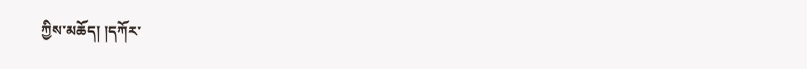ཀྱིས་མཆོད། །དཀོར་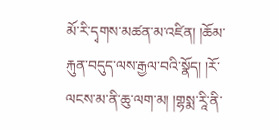མོ་རི་དྭགས་མཚན་མ་འཛིན། །ཆོམ་རྐུན་བདུད་ལས་རྒྱལ་བའི་སྣོད། །རོ་ལངས་མ་ནི་ཆུ་ལག་མ། །གྷསྨ་རཱི་ནི་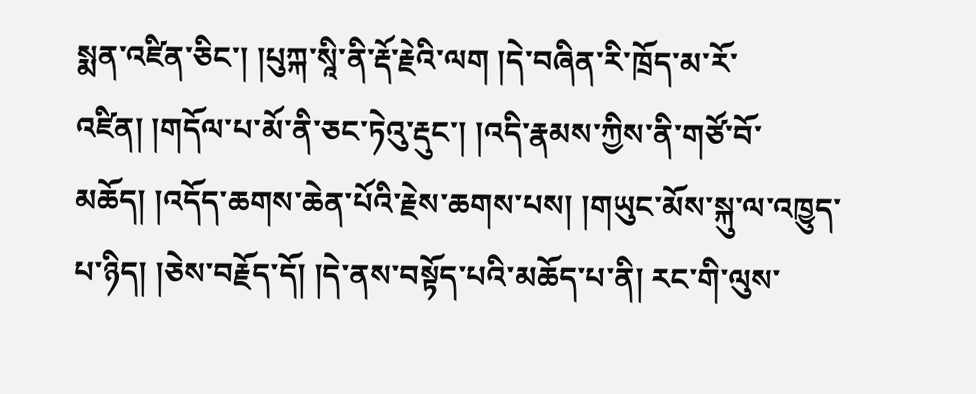སྨན་འཛིན་ཅིང་། །པུཀྐ་སཱི་ནི་རྡོ་རྗེའི་ལག །དེ་བཞིན་རི་ཁྲོད་མ་རོ་འཛིན། །གདོལ་པ་མོ་ནི་ཅང་ཏེའུ་རྡུང་། །འདི་རྣམས་ཀྱིས་ནི་གཙོ་བོ་མཆོད། །འདོད་ཆགས་ཆེན་པོའི་རྗེས་ཆགས་པས། །གཡུང་མོས་སྐུ་ལ་འཁྱུད་པ་ཉིད། །ཅེས་བརྗོད་དོ། །དེ་ནས་བསྟོད་པའི་མཆོད་པ་ནི། རང་གི་ལུས་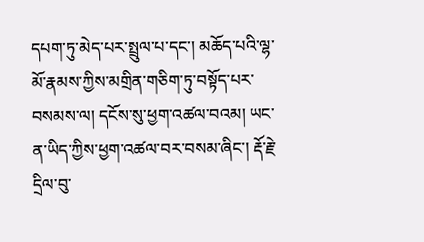དཔག་ཏུ་མེད་པར་སྤྲུལ་པ་དང་། མཆོད་པའི་ལྷ་མོ་རྣམས་ཀྱིས་མགྲིན་གཅིག་ཏུ་བསྟོད་པར་བསམས་ལ། དངོས་སུ་ཕྱག་འཚལ་བའམ། ཡང་ན་ཡིད་ཀྱིས་ཕྱག་འཚལ་བར་བསམ་ཞིང་། རྡོ་རྗེ་དྲིལ་བུ་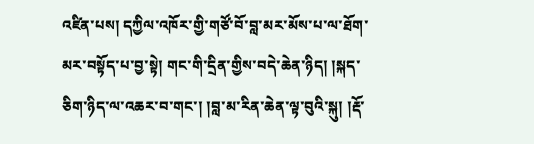འཛིན་པས། དཀྱིལ་འཁོར་གྱི་གཙོ་བོ་བླ་མར་མོས་པ་ལ་ཐོག་མར་བསྟོད་པ་བྱ་སྟེ། གང་གི་དྲིན་གྱིས་བདེ་ཆེན་ཉིད། །སྐད་ཅིག་ཉིད་ལ་འཆར་བ་གང་། །བླ་མ་རིན་ཆེན་ལྟ་བུའི་སྐུ། །རྡོ་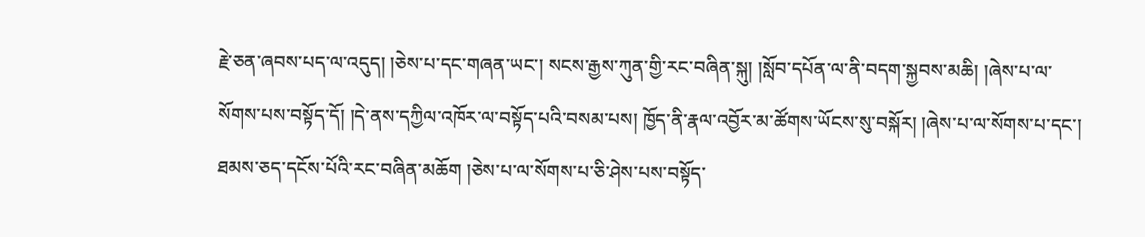རྗེ་ཅན་ཞབས་པད་ལ་འདུད། །ཅེས་པ་དང་གཞན་ཡང་། སངས་རྒྱས་ཀུན་གྱི་རང་བཞིན་སྐུ། །སློབ་དཔོན་ལ་ནི་བདག་སྐྱབས་མཆི། །ཞེས་པ་ལ་སོགས་པས་བསྟོད་དོ། །དེ་ནས་དཀྱིལ་འཁོར་ལ་བསྟོད་པའི་བསམ་པས། ཁྱོད་ནི་རྣལ་འབྱོར་མ་ཚོགས་ཡོངས་སུ་བསྐོར། །ཞེས་པ་ལ་སོགས་པ་དང་། ཐམས་ཅད་དངོས་པོའི་རང་བཞིན་མཆོག །ཅེས་པ་ལ་སོགས་པ་ཅི་ཤེས་པས་བསྟོད་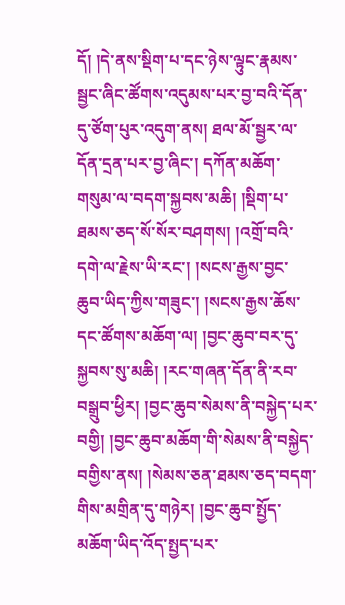དོ། །དེ་ནས་སྡིག་པ་དང་ཉེས་ལྟུང་རྣམས་སྦྱང་ཞིང་ཚོགས་འདུམས་པར་བྱ་བའི་དོན་དུ་ཙོག་པུར་འདུག་ནས། ཐལ་མོ་སྦྱར་ལ་དོན་དྲན་པར་བྱ་ཞིང་། དཀོན་མཆོག་གསུམ་ལ་བདག་སྐྱབས་མཆི། །སྡིག་པ་ཐམས་ཅད་སོ་སོར་བཤགས། །འགྲོ་བའི་དགེ་ལ་རྗེས་ཡི་རང་། །སངས་རྒྱས་བྱང་ཆུབ་ཡིད་ཀྱིས་གཟུང་། །སངས་རྒྱས་ཆོས་དང་ཚོགས་མཆོག་ལ། །བྱང་ཆུབ་བར་དུ་སྐྱབས་སུ་མཆི། །རང་གཞན་དོན་ནི་རབ་བསྒྲུབ་ཕྱིར། །བྱང་ཆུབ་སེམས་ནི་བསྐྱེད་པར་བགྱི། །བྱང་ཆུབ་མཆོག་གི་སེམས་ནི་བསྐྱེད་བགྱིས་ནས། །སེམས་ཅན་ཐམས་ཅད་བདག་གིས་མགྲིན་དུ་གཉེར། །བྱང་ཆུབ་སྤྱོད་མཆོག་ཡིད་འོད་སྤྱད་པར་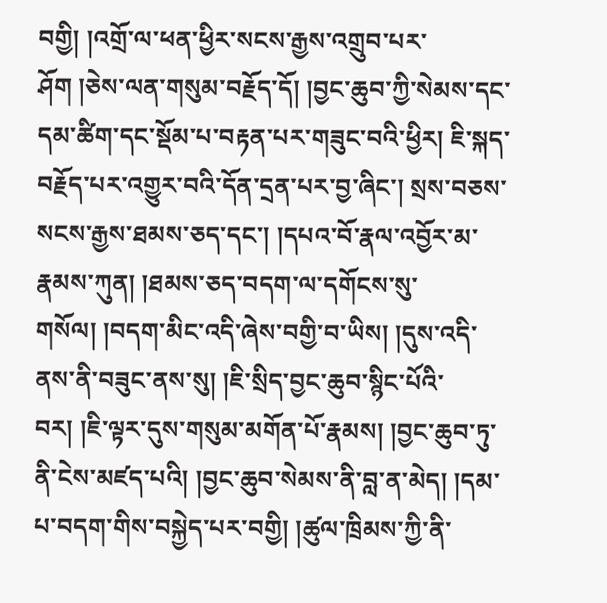བགྱི། །འགྲོ་ལ་ཕན་ཕྱིར་སངས་རྒྱས་འགྲུབ་པར་ཤོག །ཅེས་ལན་གསུམ་བརྗོད་དོ། །བྱང་ཆུབ་ཀྱི་སེམས་དང་དམ་ཚིག་དང་སྡོམ་པ་བརྟན་པར་གཟུང་བའི་ཕྱིར། ཇི་སྐད་བརྗོད་པར་འགྱུར་བའི་དོན་དྲན་པར་བྱ་ཞིང་། སྲས་བཅས་སངས་རྒྱས་ཐམས་ཅད་དང་། །དཔའ་བོ་རྣལ་འབྱོར་མ་རྣམས་ཀུན། །ཐམས་ཅད་བདག་ལ་དགོངས་སུ་གསོལ། །བདག་མིང་འདི་ཞེས་བགྱི་བ་ཡིས། །དུས་འདི་ནས་ནི་བཟུང་ནས་སུ། །ཇི་སྲིད་བྱང་ཆུབ་སྙིང་པོའི་བར། །ཇི་ལྟར་དུས་གསུམ་མགོན་པོ་རྣམས། །བྱང་ཆུབ་ཏུ་ནི་ངེས་མཛད་པའི། །བྱང་ཆུབ་སེམས་ནི་བླ་ན་མེད། །དམ་པ་བདག་གིས་བསྐྱེད་པར་བགྱི། །ཚུལ་ཁྲིམས་ཀྱི་ནི་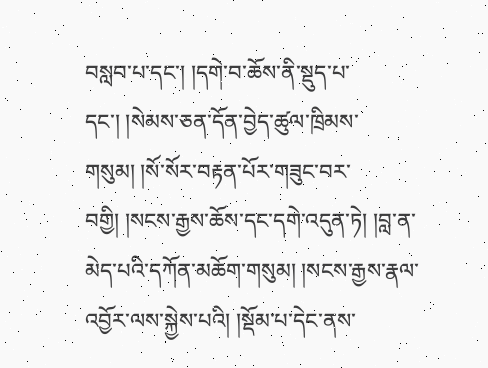བསླབ་པ་དང་། །དགེ་བ་ཆོས་ནི་སྡུད་པ་དང་། །སེམས་ཅན་དོན་བྱེད་ཚུལ་ཁྲིམས་གསུམ། །སོ་སོར་བརྟན་པོར་གཟུང་བར་བགྱི། །སངས་རྒྱས་ཆོས་དང་དགེ་འདུན་ཏེ། །བླ་ན་མེད་པའི་དཀོན་མཆོག་གསུམ། །སངས་རྒྱས་རྣལ་འབྱོར་ལས་སྐྱེས་པའི། །སྡོམ་པ་དེང་ནས་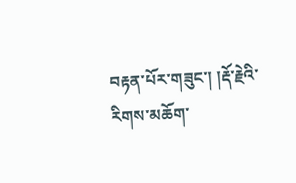བརྟན་པོར་གཟུང་། །རྡོ་རྗེའི་རིགས་མཆོག་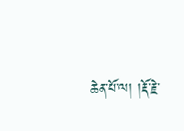ཆེན་པོ་ལ། །རྡོ་རྗེ་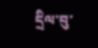དྲིལ་བུ་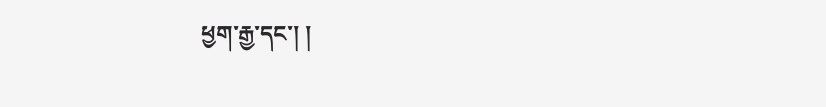ཕྱག་རྒྱ་དང་། །